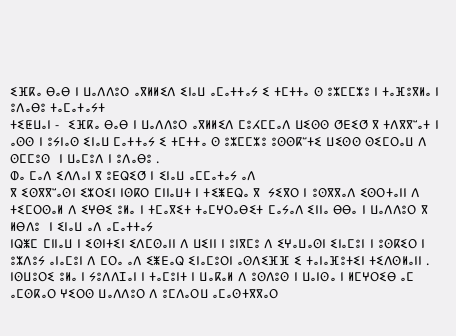ⵉⴼⴽⴰ ⴱⴰⴱ ⵏ ⵡⴰⴷⴷⵓⵔ ⴰⴳⵍⵍⵉⴷ ⵉⵏⴰⵡ ⴰⵎⴰⵜⵜⴰⵢ ⵉ ⵜⵎⵜⵜⴰ ⵙ ⵓⵣⵎⵎⵣⵓ ⵏ ⵜⴰⴼⵓⴳⵍⴰ ⵏ ⵓⴷⴰⴱⵓ ⵜⴰⵎⴰⵜⴰⵢⵜ
ⵜⵉⵟⵡⴰⵏ -  ⵉⴼⴽⴰ ⴱⴰⴱ ⵏ ⵡⴰⴷⴷⵓⵔ ⴰⴳⵍⵍⵉⴷ ⵎⵓⵃⵎⵎⴰⴷ ⵡⵉⵙⵙ ⵚⴹⵉⵚ ⴳ ⵜⴷⴳⴳⵯⴰⵜ ⵏ ⴰⵙⵙ ⵏ ⵓⵢⵏⴰⵙ ⵉⵏⴰⵡ ⵎⴰⵜⵜⴰⵢ ⵉ ⵜⵎⵜⵜⴰ ⵙ ⵓⵣⵎⵎⵣⵓ ⵓⵙⵙⴽⵯⵜⵉ ⵡⵉⵙⵙ ⵙⵉⵎⵔⴰⵡ ⴷ ⵙⵎⵎⵓⵙ  ⵏ ⵡⴰⵎⵓⴷ ⵏ ⵓⴷⴰⴱⵓ .
ⵀⴰ ⵎⴰⴷ ⵉⴷⴷⴰⵏ ⴳ ⵓⴹⵕⵉⵚ ⵏ ⵉⵏⴰⵡ ⴰⵎⵎⴰⵜⴰⵢ ⴰⴷ
ⴳ ⵉⵙⴳⴳⵯⴰⵙⵏ ⵉⵣⵔⵉⵏ ⵏⵙⴽⵔ ⵎⵏⵏⴰⵡⵜ ⵏ ⵜⵉⵥⴹⵕⴰ ⴳ  ⵢⵉⴳⵔ ⵏ ⵓⵙⴳⴳⴰⴷ ⵉⵙⵔⵜⴰⵏⵏ ⴷ ⵜⵉⵎⵔⵙⴰⵍ ⴷ ⵉⵖⴱⵉ ⵓⵍⴰ ⵏ ⵜⵎⴰⴳⵉⵜ ⵜⴰⵎⵖⵔⴰⴱⵉⵜ ⵎⴰⵢⴰⴷ ⵉⵏⵏⴰ ⴱⴱⴰ ⵏ ⵡⴰⴷⴷⵓⵔ ⴳ ⵍⴱⴷⵓ  ⵏ ⵉⵏⴰⵡ ⴰⴷ ⴰⵎⴰⵜⵜⴰⵢ
ⵏⵕⵥⵎ ⵎⵏⵏⴰⵡ ⵏ ⵉⵙⵏⵜⵉⵏ ⵉⴷⵎⵙⴰⵏⵏ ⴷ ⵡⵉⵏⵏ ⵏ ⵓⵏⴳⵎⵓ ⴷ ⵉⵖⴰⵡⴰⵙⵏ ⵉⵏⴰⵎⵓⵏ ⵏ ⵓⵙⴽⵉⵔ ⵏ ⵓⵣⴷⵓⵢ ⴰⵏⴰⵎⵓⵏ ⴷ ⵎⵔⴰ ⴰⴷ ⵉⵥⴹⴰⵕ ⵉⵏⴰⵎⵓⵔⵏ ⴰⵙⴷⵉⴼⴼ ⵉ ⵜⴰⵏⴰⴼⵓⵜⵉⵏ ⵜⵉⴷⵙⵍⴰⵏⵏ .
ⵏⵙⵡⵓⵔⵉ ⵓⵍⴰ ⵏ ⵢⵓⴷⴷⵊⴰⵏ ⵏ ⵜⴰⵎⵓⵏⵜ ⵏ ⵡⴰⴽⴰⵍ ⴷ ⵓⵙⴷⵓⵙ ⵏ ⵡⴰⵏⵙⴰ ⵏ ⵍⵎⵖⵔⵉⴱ ⴰⵎ ⴰⵎⵙⴽⴰⵔ ⵖⵉⵔⵙ ⵡⴰⴷⴷⵓⵔ ⴷ ⵓⵎⴷⴰⵔⵡ ⴰⵎⴰⵙⵜⴳⴳⴰⵔ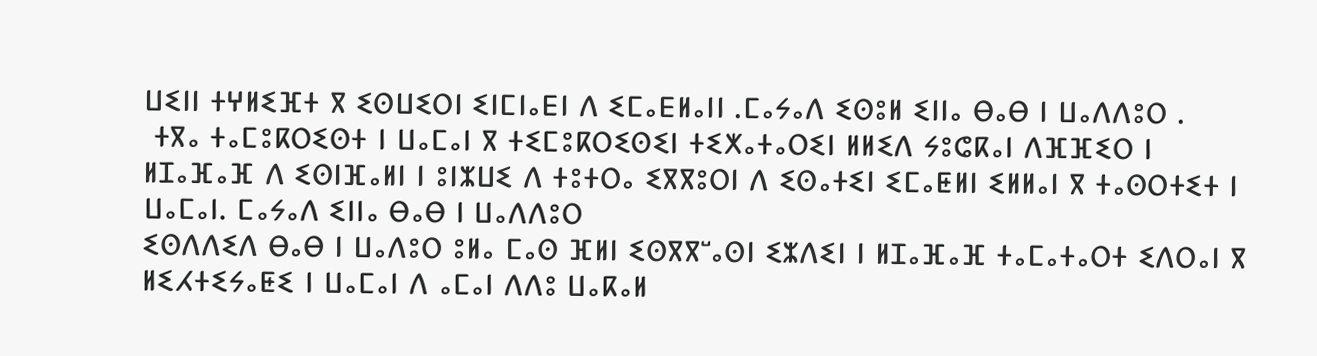ⵡⵉⵏⵏ ⵜⵖⵍⵉⴼⵜ ⴳ ⵉⵙⵡⵉⵔⵏ ⵉⵏⵎⵏⴰⴹⵏ ⴷ ⵉⵎⴰⴹⵍⴰⵏⵏ .ⵎⴰⵢⴰⴷ ⵉⵙⵓⵍ ⵉⵏⵏⴰ ⴱⴰⴱ ⵏ ⵡⴰⴷⴷⵓⵔ .
 ⵜⴳⴰ ⵜⴰⵎⵓⴽⵔⵉⵙⵜ ⵏ ⵡⴰⵎⴰⵏ ⴳ ⵜⵉⵎⵓⴽⵔⵉⵙⵉⵏ ⵜⵉⵅⴰⵜⴰⵔⵉⵏ ⵍⵍⵉⴷ ⵢⵓⵛⴽⴰⵏ ⴷⴼⴼⵉⵔ ⵏ ⵍⵊⴰⴼⴰⴼ ⴷ ⵉⵙⵏⴼⴰⵍⵏ ⵏ ⵓⵏⵣⵡⵉ ⴷ ⵜⵓⵜⵔⴰ ⵉⴳⴳⵓⵔⵏ ⴷ ⵉⵙⴰⵜⵉⵏ ⵉⵎⴰⵟⵍⵏ ⵉⵍⵍⴰⵏ ⴳ ⵜⴰⵙⵔⵜⵉⵜ ⵏ ⵡⴰⵎⴰⵏ. ⵎⴰⵢⴰⴷ ⵉⵏⵏⴰ ⴱⴰⴱ ⵏ ⵡⴰⴷⴷⵓⵔ
ⵉⵙⴷⴷⵉⴷ ⴱⴰⴱ ⵏ ⵡⴰⴷⵓⵔ ⵓⵍⴰ ⵎⴰⵙ ⴼⵍⵏ ⵉⵙⴳⴳⵯⴰⵙⵏ ⵉⵣⴷⵉⵏ ⵏ ⵍⵊⴰⴼⴰⴼ ⵜⴰⵎⴰⵜⴰⵔⵜ ⵉⴷⵔⴰⵏ ⴳ ⵍⵉⵃⵜⵉⵢⴰⵟⵉ ⵏ ⵡⴰⵎⴰⵏ ⴷ ⴰⵎⴰⵏ ⴷⴷⵓ ⵡⴰⴽⴰⵍ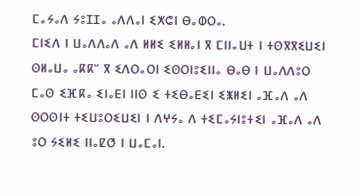ⵎⴰⵢⴰⴷ ⵢⵓⵊⵊⴰ ⴰⴷⴷⴰⵏ ⵉⵅⵛⵏ ⴱⴰⵀⵔⴰ.
ⵎⵏⵉⴷ ⵏ ⵡⴰⴷⴷⴰⴷ ⴰⴷ ⵍⵍⵉ ⵉⵍⵍⴰⵏ ⴳ ⵎⵏⵏⴰⵡⵜ ⵏ ⵜⵙⴳⴳⵉⵡⵉⵏ ⵙⵍⴰⵡⴰ ⴰⴽⴽⵯ ⴳ ⵉⴷⵔⴰⵔⵏ ⵉⵙⵔⵏⵓⵉⵏⵏⴰ ⴱⴰⴱ ⵏ ⵡⴰⴷⴷⵓⵔ ⵎⴰⵙ ⵉⴼⴽⴰ ⵉⵏⴰⴹⵏ ⵏⵏⵙ ⵉ ⵜⵉⴱⴰⴹⵉⵏ ⵉⵥⵍⵉⵏ ⴰⴼⴰⴷ ⴰⴷ ⵙⵔⵙⵏⵜ ⵜⵉⵡⵓⵔⵉⵡⵉⵏ ⵏ ⴷⵖⵢⴰ ⴷ ⵜⵉⵎⴰⵢⵏⵓⵜⵉⵏ ⴰⴼⴰⴷ ⴰⴷ ⵓⵔ ⵢⵉⵍⵉ ⵏⵏⴰⵇⵚ ⵏ ⵡⴰⵎⴰⵏ.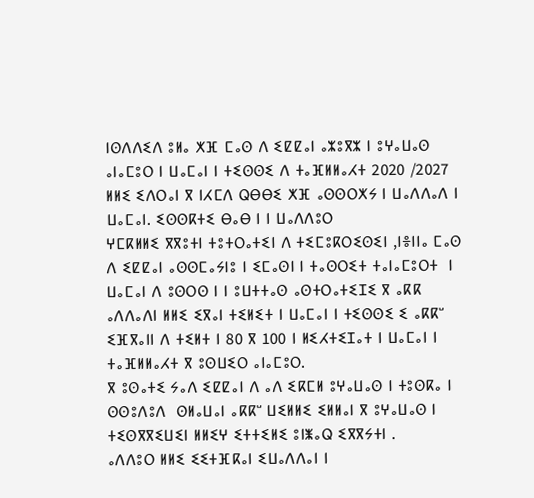ⵏⵙⴷⴷⵉⴷ ⵓⵍⴰ ⵅⴼ ⵎⴰⵙ ⴷ ⵉⵇⵇⴰⵏ ⴰⵣⵓⴳⵣ ⵏ ⵓⵖⴰⵡⴰⵙ ⴰⵏⴰⵎⵓⵔ ⵏ ⵡⴰⵎⴰⵏ ⵏ ⵜⵉⵙⵙⵉ ⴷ ⵜⴰⴼⵍⵍⴰⵃⵜ 2020 /2027 ⵍⵍⵉ ⵉⴷⵔⴰⵏ ⴳ ⵏⵃⵎⴷ ⵕⴱⴱⵉ ⵅⴼ ⴰⵙⵙⵔⵅⵢ ⵏ ⵡⴰⴷⴷⴰⴷ ⵏ ⵡⴰⵎⴰⵏ. ⵉⵙⵙⴽⵜⵉ ⴱⴰⴱ ⵏ ⵏ ⵡⴰⴷⴷⵓⵔ
ⵖⵎⴽⵍⵍⵉ ⴳⴳⵓⵜⵏ ⵜⵓⵜⵔⴰⵜⵉⵏ ⴷ ⵜⵉⵎⵓⴽⵔⵉⵙⵉⵏ ,ⵏⴻⵏⵏⴰ ⵎⴰⵙ ⴷ ⵉⵇⵇⴰⵏ ⴰⵙⵙⵎⴰⵢⵏⵓ ⵏ ⵉⵎⴰⵙⵏ ⵏ ⵜⴰⵙⵔⵉⵜ ⵜⴰⵏⴰⵎⵓⵔⵜ  ⵏ ⵡⴰⵎⴰⵏ ⴷ ⵓⵙⵔⵙ ⵏ ⵏ ⵓⵡⵜⵜⴰⵙ ⴰⵙⵜⵔⴰⵜⵉⵊⵉ ⴳ ⴰⴽⴽ ⴰⴷⴷⴰⴷⵏ ⵍⵍⵉ ⵉⴳⴰⵏ ⵜⵉⵍⵉⵜ ⵏ ⵡⴰⵎⴰⵏ ⵏ ⵜⵉⵙⵙⵉ ⵉ ⴰⴽⴽⵯ ⵉⴼⴳⴰⵏⵏ ⴷ ⵜⵉⵍⵜ ⵏ 80 ⴳ 100 ⵏ ⵍⵉⵃⵜⵉⵊⴰⵜ ⵏ ⵡⴰⵎⴰⵏ ⵏ ⵜⴰⴼⵍⵍⴰⵃⵜ ⴳ ⵓⵙⵡⵉⵔ ⴰⵏⴰⵎⵓⵔ.
ⴳ ⵓⵙⴰⵜⵉ ⵢⴰⴷ ⵉⵇⵇⴰⵏ ⴷ ⴰⴷ ⵉⴽⵎⵍ ⵓⵖⴰⵡⴰⵙ ⵏ ⵜⵓⵙⴽⴰ ⵏ ⵙⵙⵓⴷⵓⴷ  ⵙⵍⴰⵡⴰⵏ ⴰⴽⴽⵯ ⵡⵉⵍⵍⵉ ⵉⵍⵍⴰⵏ ⴳ ⵓⵖⴰⵡⴰⵙ ⵏ ⵜⵉⵙⴳⴳⵉⵡⵉⵏ ⵍⵍⵉⵖ ⵉⵜⵜⵉⵍⵉ ⵓⵏⵥⴰⵕ ⵉⴳⴳⵢⵜⵏ .
ⴰⴷⴷⵓⵔ ⵍⵍⵉ ⵉⵉⵜⴼⴽⴰⵏ ⵉⵡⴰⴷⴷⴰⵏ ⵏ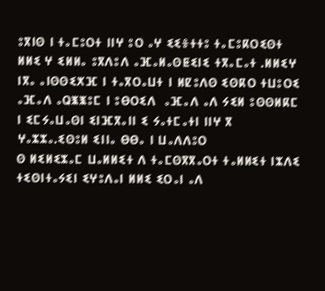ⵓⴳⵏⵙ ⵏ ⵜⴰⵎⵓⵔⵜ ⵏⵏⵖ ⵓⵔ ⴰⵖ ⵉⵉⴻⵜⵜⵓ ⵜⴰⵎⵓⴽⵔⵉⵙⵜ ⵍⵍⵉ ⵖ ⵉⵍⵍⴰ ⵓⴳⴷⵓⴷ ⴰⴼⴰⵍⴰⵙⵟⵉⵏⵉ ⵜⴳⴰⵎⴰⵜ .ⵍⵍⵉⵖ ⵏⴳⴰ ⴰⵏⵙⵙⵉⵅⴼ ⵏ ⵜⴰⴳⵔⴰⵡⵜ ⵏ ⵍⵇⵓⴷⵙ ⵉⵙⴽⵔ ⵜⵡⵓⵔⵉ ⴰⴼⴰⴷ ⴰⵕⵥⵥⵓⵎ ⵏ ⵓⴱⵔⵉⴷ  ⴰⴼⴰⴷ ⴰⴷ ⵢⵉⵍ ⵓⵙⵙⵍⴽⵎ ⵏ ⵉⵎⵢⴰⵡⴰⵙⵏ ⵉⵏⴼⴳⴰⵏⵏ ⵉ ⵢⴰⵜⵎⴰⵜⵏ ⵏⵏⵖ ⴳ ⵖⴰⵣⵣⴰ.ⵉⵙⵓⵍ ⵉⵏⵏⴰ ⴱⴱⴰ ⵏ ⵡⴰⴷⴷⵓⵔ
ⵙ ⵍⵉⵍⵉⵣⴰⵎ ⵡⴰⵍⵍⵉⵜ ⴷ ⵜⴰⵎⵙⴳⴳⴰⵔⵜ ⵜⴰⵍⵍⵉⵜ ⵏⵣⴷⵉ ⵜⵉⵙⵏⵜⴰⵢⵉⵏ ⵉⵖⵓⴷⴰⵏ ⵍⵍⵉ ⵉⵔⴰⵏ ⴰⴷ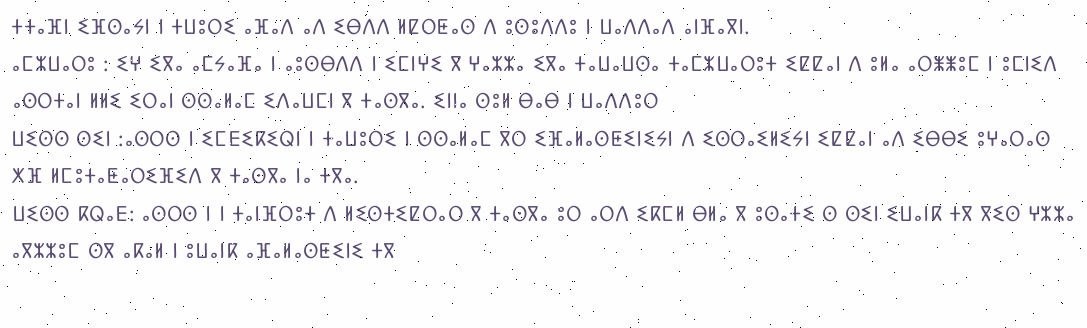ⵜⵜⴰⴼⵏ ⵉⴼⵙⴰⵢⵏ ⵏ ⵜⵡⵓⵔⵉ ⴰⴼⴰⴷ ⴰⴷ ⵉⴱⴷⴷ ⵍⵇⵔⵟⴰⵙ ⴷ ⵓⵙⵓⴷⴷⵓ ⵏ ⵡⴰⴷⴷⴰⴷ ⴰⵏⴼⴰⴳⵏ.
ⴰⵎⵣⵡⴰⵔⵓ : ⵉⵖ ⵉⴳⴰ ⴰⵎⵢⴰⴼⴰ ⵏ ⴰⵓⵙⴱⴷⴷ ⵏ ⵉⵎⵏⵖⵉ ⴳ ⵖⴰⵣⵣⴰ ⵉⴳⴰ ⵜⴰⵡⴰⵡⵙⴰ ⵜⴰⵎⵣⵡⴰⵔⵓⵜ ⵉⵇⵇⴰⵏ ⴷ ⵓⵍⴰ ⴰⵔⵥⵥⵓⵎ ⵏ ⵓⵎⵏⵉⴷ ⴰⵙⵔⵜⴰⵏ ⵍⵍⵉ ⵉⵔⴰⵏ ⵙⵙⴰⵍⴰⵎ ⵉⴷⴰⵡⵎⵏ ⴳ ⵜⴰⵙⴳⴰ. ⵉⵏⵏⴰ ⵙⵓⵍ ⴱⴰⴱ ⵏ ⵡⴰⴷⴷⵓⵔ
ⵡⵉⵙⵙ ⵙⵉⵏ :ⴰⵙⵔⵙ ⵏ ⵉⵎⴹⵉⴽⵉⵕⵏ ⵏ ⵜⴰⵡⵓⵔⵉ ⵏ ⵙⵙⴰⵍⴰⵎ ⴳⵔ ⵉⴼⴰⵍⴰⵙⵟⵉⵏⵉⵢⵏ ⴷ ⵉⵙⵔⴰⵉⵍⵉⵢⵏ ⵉⵇⵇⴰⵏ ⴰⴷ ⵉⴱⴱⵉ ⵓⵖⴰⵔⴰⵙ ⵅⴼ ⵍⵎⵓⵜⴰⵟⴰⵔⵉⴼⵉⴷ ⴳ ⵜⴰⵙⴳⴰ ⵏⴰ ⵜⴳⴰ.
ⵡⵉⵙⵙ ⴽⵕⴰⴹ: ⴰⵙⵔⵙ ⵏ ⵏ ⵜⴰⵏⴼⵔⵓⵜ ⴷ ⵍⵉⵙⵜⵉⵇⵔⴰⵔ ⴳ ⵜⴰⵙⴳⴰ ⵓⵔ ⴰⵔⴷ ⵉⴽⵎⵍ ⴱⵍⴰ ⴳ ⵓⵙⴰⵜⵉ ⵙ ⵙⵉⵏ ⵉⵡⴰⵏⴽ ⵜⴳ ⴳⵉⵙ ⵖⵣⵣⴰ ⴰⴳⵣⵣⵓⵎ ⵙⴳ ⴰⴽⴰⵍ ⵏ ⵓⵡⴰⵏⴽ ⴰⴼⴰⵍⴰⵙⵟⵉⵏⵉ ⵜⴳ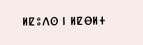ⵍⵇⵓⴷⵙ ⵏ ⵍⵇⴱⵍⵜ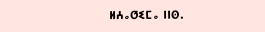ⵍⵄⴰⵚⵉⵎⴰ ⵏⵏⵙ.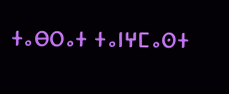ⵜⴰⴱⵔⴰⵜ ⵜⴰⵏⵖⵎⴰⵙⵜ